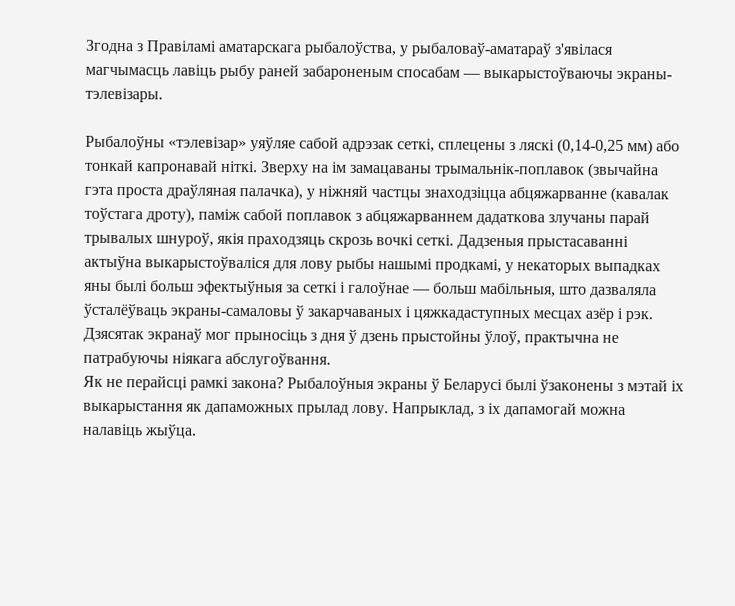Згодна з Правіламі аматарскага рыбалоўства, у рыбаловаў-аматараў з'явілася магчымасць лавіць рыбу раней забароненым спосабам — выкарыстоўваючы экраны-тэлевізары.

Рыбалоўны «тэлевізар» уяўляе сабой адрэзак сеткі, сплецены з ляскі (0,14-0,25 мм) або тонкай капронавай ніткі. Зверху на ім замацаваны трымальнік-поплавок (звычайна гэта проста драўляная палачка), у ніжняй частцы знаходзіцца абцяжарванне (кавалак тоўстага дроту), паміж сабой поплавок з абцяжарваннем дадаткова злучаны парай трывалых шнуроў, якія праходзяць скрозь вочкі сеткі. Дадзеныя прыстасаванні актыўна выкарыстоўваліся для лову рыбы нашымі продкамі, у некаторых выпадках яны былі больш эфектыўныя за сеткі і галоўнае — больш мабільныя, што дазваляла ўсталёўваць экраны-самаловы ў закарчаваных і цяжкадаступных месцах азёр і рэк. Дзясятак экранаў мог прыносіць з дня ў дзень прыстойны ўлоў, практычна не патрабуючы ніякага абслугоўвання.
Як не перайсці рамкі закона? Рыбалоўныя экраны ў Беларусі былі ўзаконены з мэтай іх выкарыстання як дапаможных прылад лову. Напрыклад, з іх дапамогай можна налавіць жыўца.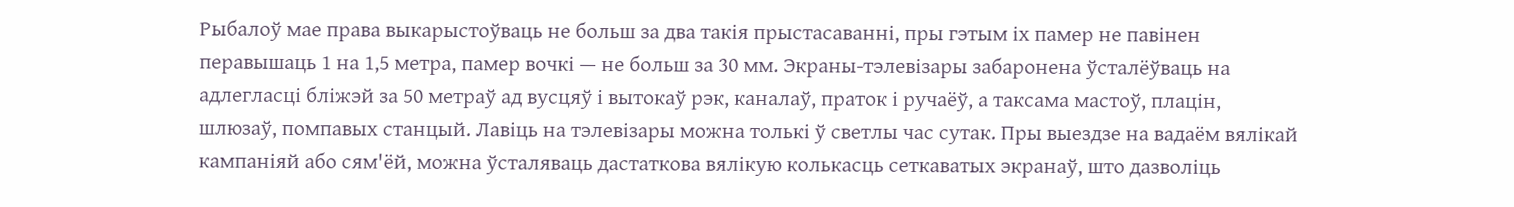Рыбалоў мае права выкарыстоўваць не больш за два такія прыстасаванні, пры гэтым іх памер не павінен перавышаць 1 на 1,5 метра, памер вочкі — не больш за 30 мм. Экраны-тэлевізары забаронена ўсталёўваць на адлегласці бліжэй за 50 метраў ад вусцяў і вытокаў рэк, каналаў, праток і ручаёў, а таксама мастоў, плацін, шлюзаў, помпавых станцый. Лавіць на тэлевізары можна толькі ў светлы час сутак. Пры выездзе на вадаём вялікай кампаніяй або сям'ёй, можна ўсталяваць дастаткова вялікую колькасць сеткаватых экранаў, што дазволіць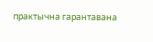практычна гарантавана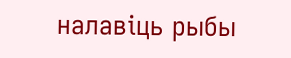налавіць рыбы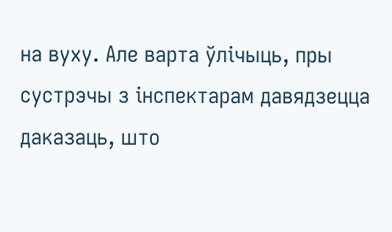на вуху. Але варта ўлічыць, пры сустрэчы з інспектарам давядзецца даказаць, што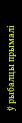ў рыбалцы прымалі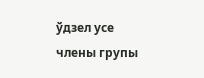ўдзел усе члены групы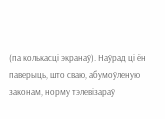(па колькасці экранаў). Наўрад ці ён паверыць, што сваю, абумоўленую законам, норму тэлевізараў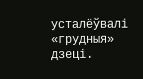усталёўвалі «грудныя» дзеці.